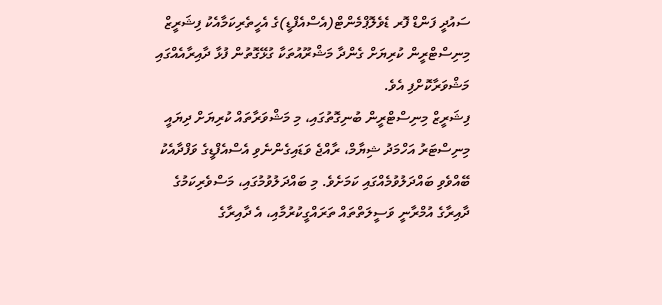ސައުދީ ފަންޑް ފޮރ ޑެވެލޮޕްމެންޓް(އެސްއެފްޑީ)ގެ އެހީތެރިކަމާއެކު ފިޝަރީޒް މިނިސްޓްރީން ކުރިޔަށް ގެންދާ މަޝްރޫއުތަކާ ގުޅޭގޮތުން ފުޅާ ދާއިރާއެއްގައި މަޝްވަރާކޮށްފި އެވެ.
ފިޝަރީޒް މިނިސްޓްރީން ބުނިގޮތުގައި، މި މަޝްވަރާތައް ކުރިޔަށް ދިޔައީ މިނިސްޓަރު އަހްމަދު ޝިޔާމް، ރާއްޖެ ވަޑައިގެންނެވި އެސްއެފްޑީގެ ވަފްދާއެކު ބޭއްވެވި ބައްދަލުވުމެއްގައި ކަމަށެވެ. މި ބައްދަލުވުމުގައި، މަސްވެރިކަމުގެ ދާއިރާގެ އުމްރާނީ ވަސީލަތްތައް ތަރައްގީކުރުމާއި، އެ ދާއިރާގެ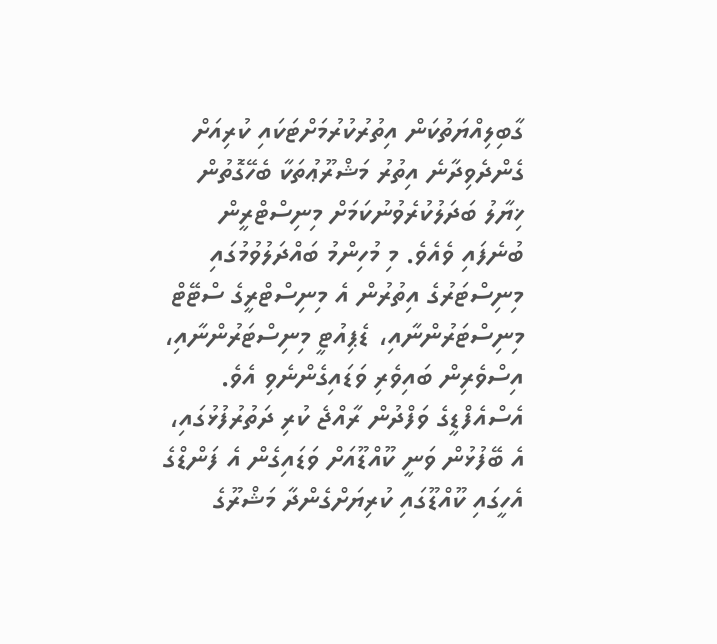ގާބިލިއްޔަތުކަން އިތުރުކުރުމަށްޓަކައި ކުރިއަށް ގެންދެވިދާނެ އިތުރު މަޝްރޫޢުތަކާ ބެހޭގޮތުން ޚިޔާލު ބަދަލުކުރެވުނުކަމަށް މިނިސްޓްރީން ބުނެފައި ވެއެވެ. މި މުހިންމު ބައްދަލުވުމުގައި މިނިސްޓަރުގެ އިތުރުން އެ މިނިސްޓްރީގެ ސްޓޭޓް މިނިސްޓަރުންނާއި، ޑެޕިއުޓީ މިނިސްޓަރުންނާއި، އިސްވެރިން ބައިވެރި ވަޑައިގެންނެވި އެވެ.
އެސްއެފްޑީގެ ވަފްދުން ރާއްޖެ ކުރި ދަތުރުފުޅުގައި، އެ ބޭފުޅުން ވަނީ ކޫއްޑޫއަށް ވަޑައިގެން އެ ފަންޑްގެ އެހީގައި ކޫއްޑޫގައި ކުރިޔަށްގެންދާ މަޝްރޫގެ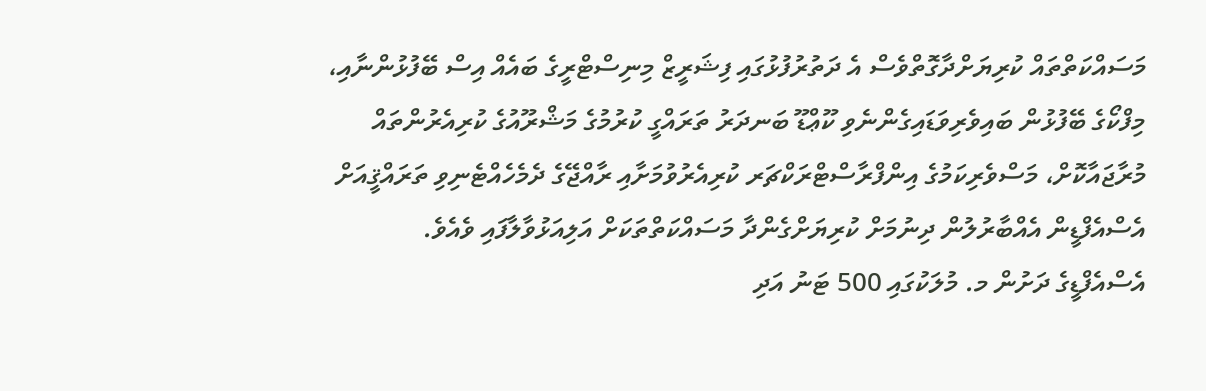މަސައްކަތްތައް ކުރިޔަށްދާގޮތްވެސް އެ ދަތުރުފުޅުގައި ފިޝަރީޒް މިނިސްޓްރީގެ ބައެއް އިސް ބޭފުޅުންނާއި، މިފްކޯގެ ބޭފުޅުން ބައިވެރިވަޑައިގެންނެވި ކޫޢްޑޫ ބަނދަރު ތަރައްގީ ކުރުމުގެ މަޝްރޫއުގެ ކުރިއެރުންތައް މުރާޖައާކޮށް، މަސްވެރިކަމުގެ އިންފްރާސްޓްރަކްޗަރ ކުރިއެރުވުމަށާއި ރާއްޖޭގެ ދެމެހެއްޓެނިވި ތަރައްޤީއަށް އެސްއެފްޑީން އެއްބާރުލުން ދިނުމަށް ކުރިޔަށްގެންދާ މަސައްކަތްތަކަށް އަލިއަޅުވާލާފައި ވެއެވެ.
އެސްއެފްޑީގެ ދަށުން މ. މުލަކުގައި 500 ޓަނު އަދި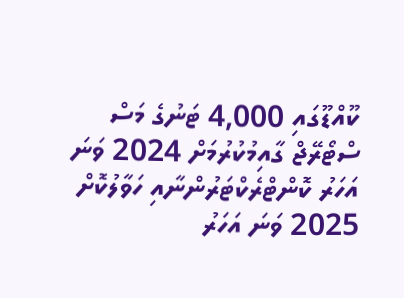ކޫއްޑޫގައި 4,000 ޓަނުގެ މަސް ސްޓޯރޭޖް ގާއިމުކުރުމަށް 2024 ވަނަ އަހަރު ކޮންޓްރެކްޓަރުންނާއި ހަވާލުކޮށް 2025 ވަނަ އަހަރު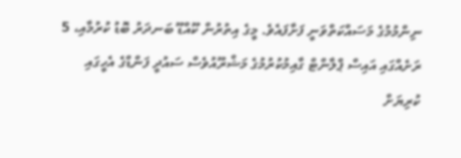ނިންމުމުގެ މަސައްކަތްވަނީ ފަށާފައެވެ. މީގެ އިތުރުން ކޫއްޑޫ ބަނދަރު ބޮޑު ކުރުމާއި، 5 ރަށެއްގައި އައިސް ޕްލާންޓް ގާއިމުކުރުމުގެ މަޝްރޫއުވެސް ސައުދީ ފަންޑްގެ އެހީގައި ކުރިޔަށް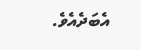އެބަދެއެވެ.